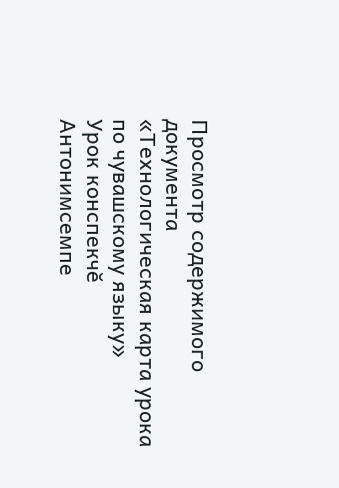Просмотр содержимого документа
«Технологическая карта урока по чувашскому языку»
Урок конспекчĕ
Антонимсемпе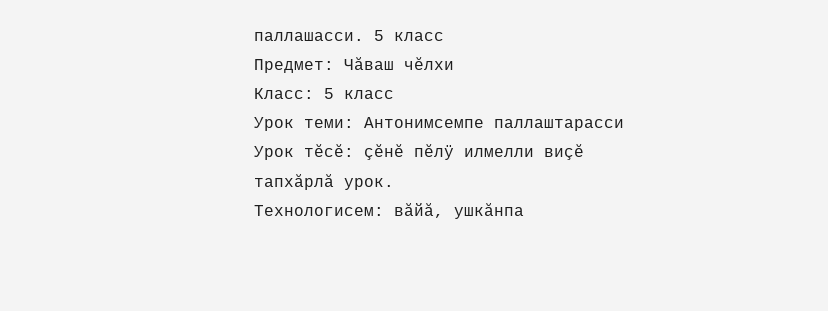паллашасси. 5 класс
Предмет: Чăваш чĕлхи
Класс: 5 класс
Урок теми: Антонимсемпе паллаштарасси
Урок тĕсĕ: çĕнĕ пĕлÿ илмелли виçĕ тапхăрлă урок.
Технологисем: вăйă, ушкăнпа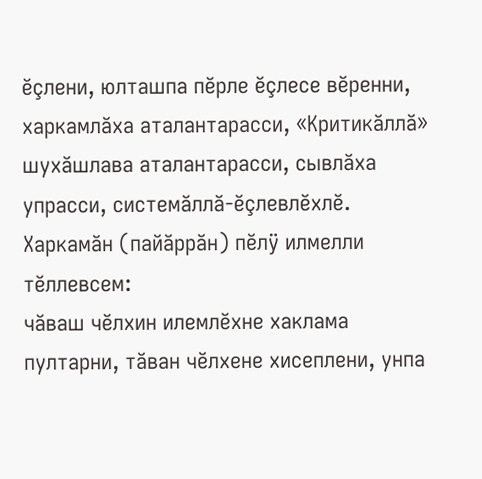ĕçлени, юлташпа пĕрле ĕçлесе вĕренни, харкамлăха аталантарасси, «Критикăллă» шухăшлава аталантарасси, сывлăха упрасси, системăллă-ĕçлевлĕхлĕ.
Харкамăн (пайăррăн) пĕлÿ илмелли тĕллевсем:
чăваш чĕлхин илемлĕхне хаклама пултарни, тăван чĕлхене хисеплени, унпа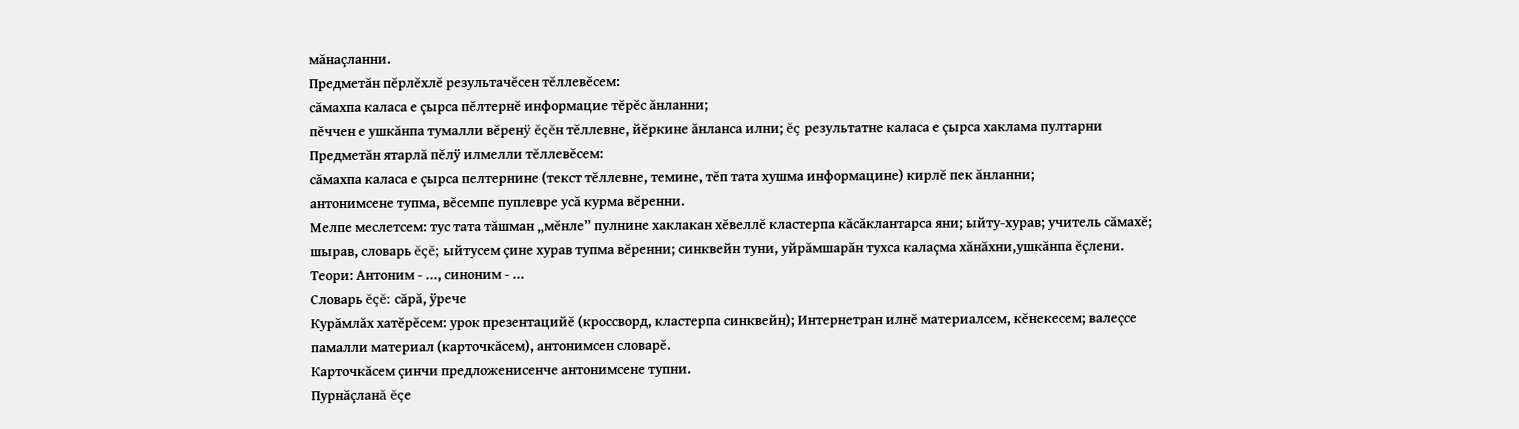мăнаçланни.
Предметăн пĕрлĕхлĕ результачĕсен тĕллевĕсем:
сăмахпа каласа е çырса пĕлтернĕ информацие тĕрĕс ăнланни;
пĕччен е ушкăнпа тумалли вĕренÿ ĕçĕн тĕллевне, йĕркине ăнланса илни; ĕç результатне каласа е çырса хаклама пултарни
Предметăн ятарлă пĕлÿ илмелли тĕллевĕсем:
сăмахпа каласа е çырса пелтернине (текст тĕллевне, темине, тĕп тата хушма информацине) кирлĕ пек ăнланни;
антонимсене тупма, вĕсемпе пуплевре усă курма вĕренни.
Мелпе меслетсем: тус тата тăшман „мĕнле” пулнине хаклакан хĕвеллĕ кластерпа кăсăклантарса яни; ыйту-хурав; учитель сăмахĕ; шырав, словарь ĕçĕ; ыйтусем çине хурав тупма вĕренни; синквейн туни, уйрăмшарăн тухса калаçма хăнăхни,ушкăнпа ĕçлени.
Теори: Антоним - ..., синоним - ...
Словарь ĕçĕ: сăрă, ÿрече
Курăмлăх хатĕрĕсем: урок презентацийĕ (кроссворд, кластерпа синквейн); Интернетран илнĕ материалсем, кĕнекесем; валеçсе памалли материал (карточкăсем), антонимсен словарĕ.
Карточкăсем çинчи предложенисенче антонимсене тупни.
Пурнăçланă ĕçе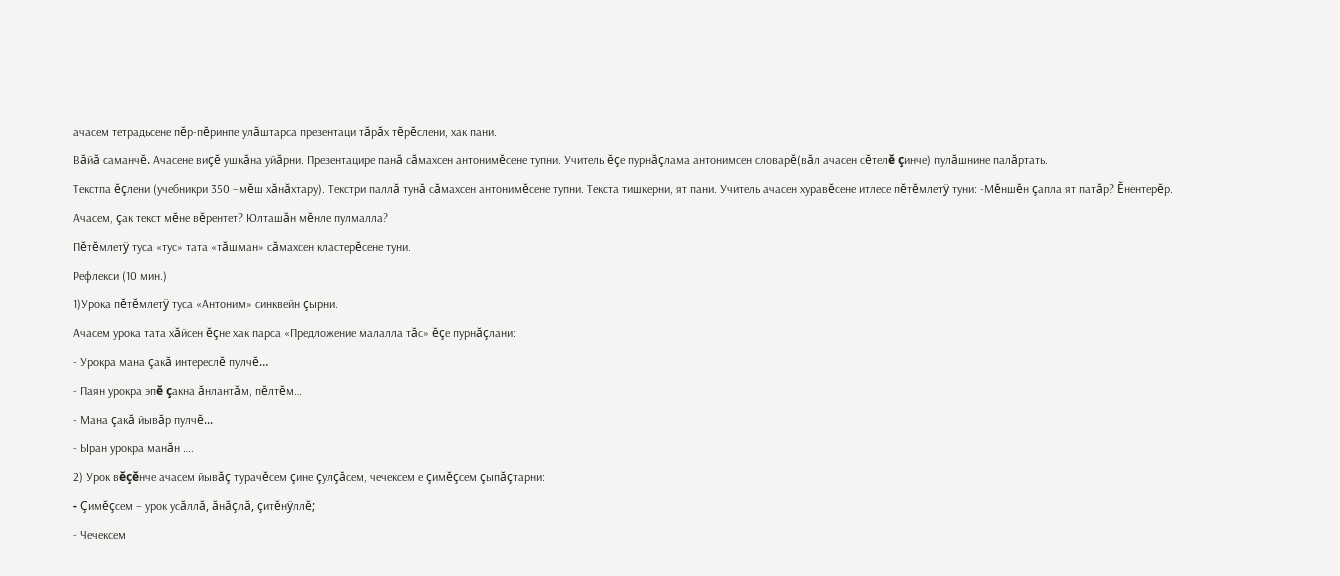ачасем тетрадьсене пĕр-пĕринпе улăштарса презентаци тăрăх тĕрĕслени, хак пани.
Вăйă саманчĕ. Ачасене виçĕ ушкăна уйăрни. Презентацире панă сăмахсен антонимĕсене тупни. Учитель ĕçе пурнăçлама антонимсен словарĕ(вăл ачасен сĕтелĕ çинче) пулăшнине палăртать.
Текстпа ĕçлени (учебникри 350 –мĕш хăнăхтару). Текстри паллă тунă сăмахсен антонимĕсене тупни. Текста тишкерни, ят пани. Учитель ачасен хуравĕсене итлесе пĕтĕмлетÿ туни: -Мĕншĕн çапла ят патăр? Ĕнентерĕр. Ачасем, çак текст мĕне вĕрентет? Юлташăн мĕнле пулмалла?
Пĕтĕмлетÿ туса «тус» тата «тăшман» сăмахсен кластерĕсене туни.
Рефлекси (10 мин.)
1)Урока пĕтĕмлетÿ туса «Антоним» синквейн çырни.
Ачасем урока тата хăйсен ĕçне хак парса «Предложение малалла тăс» ĕçе пурнăçлани:
- Урокра мана çакă интереслĕ пулчĕ…
- Паян урокра эпĕ çакна ăнлантăм, пĕлтĕм…
- Мана çакă йывăр пулчĕ...
- Ыран урокра манăн ….
2) Урок вĕçĕнче ачасем йывăç турачĕсем çине çулçăсем, чечексем е çимĕçсем çыпăçтарни:
- Çимĕçсем – урок усăллă, ăнăçлă, çитĕнÿллĕ;
- Чечексем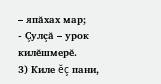– япăхах мар;
- Çулçă – урок килĕшмерĕ.
3) Киле ĕç пани,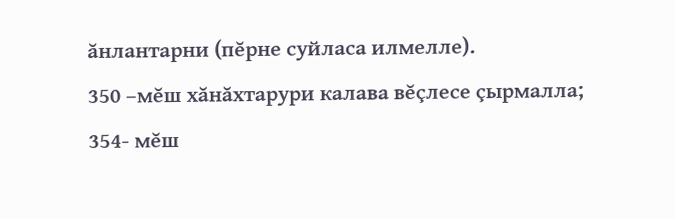ăнлантарни (пĕрне суйласа илмелле).
350 –мĕш хăнăхтарури калава вĕçлесе çырмалла;
354- мĕш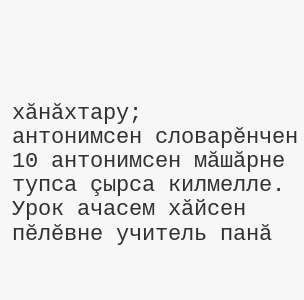хăнăхтару;
антонимсен словарĕнчен 10 антонимсен мăшăрне тупса çырса килмелле.
Урок ачасем хăйсен пĕлĕвне учитель панă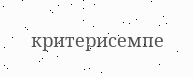критерисемпе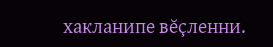хакланипе вĕçленни.